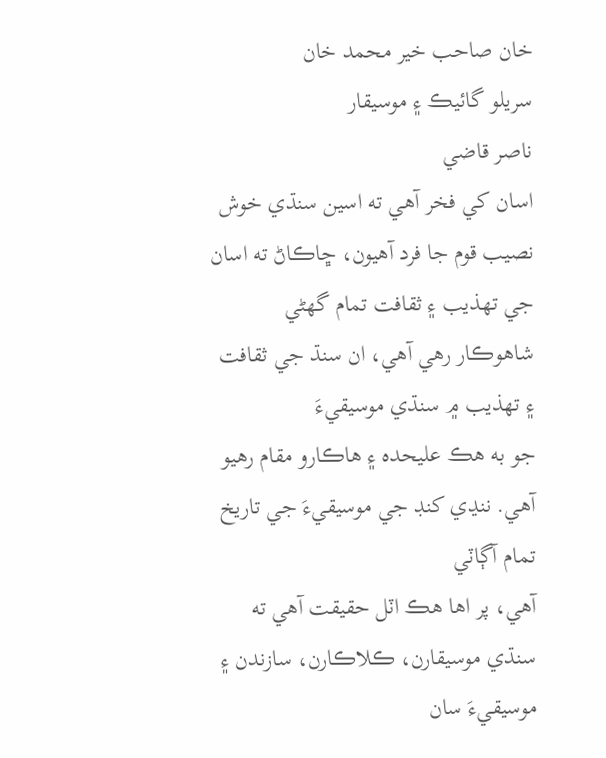خان صاحب خير محمد خان
سريلو گائيڪ ۽ موسيقار
ناصر قاضي
اسان کي فخر آهي ته اسين سنڌي خوش نصيب قوم جا فرد آهيون، ڇاڪاڻ ته اسان
جي تهذيب ۽ ثقافت تمام گھڻي شاهوڪار رهي آهي، ان سنڌ جي ثقافت ۽ تهذيب ۾ سنڌي موسيقيءَ
جو به هڪ عليحده ۽ هاڪارو مقام رهيو آهي. ننڍي کنڊ جي موسيقيءَ جي تاريخ تمام آڳاٽي
آهي، پر اها هڪ اٽل حقيقت آهي ته سنڌي موسيقارن، ڪلاڪارن، سازندن ۽ موسيقيءَ سان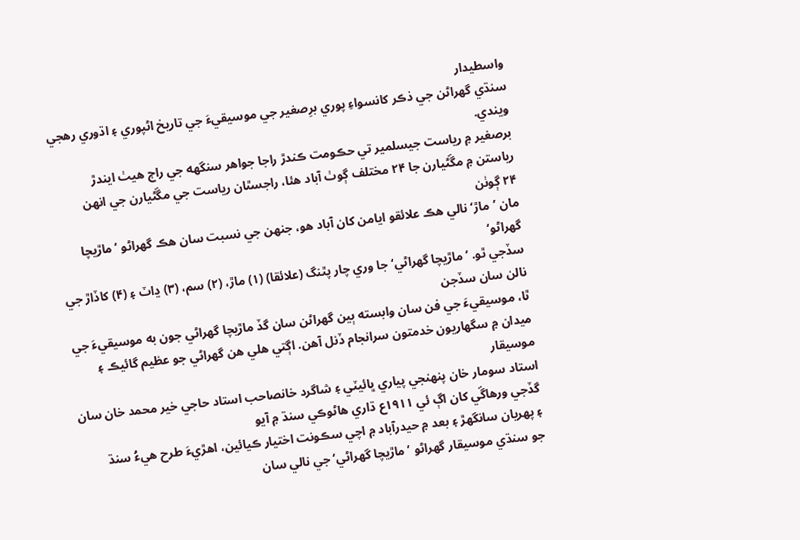واسطيدار
سنڌي گھراڻن جي ذڪر کانسواءِ پوري برِصغير جي موسيقيءَ جي تاريخ اڻپوري ۽ اڌوري رهجي
ويندي.
برصغير ۾ رياست جيسلمير تي حڪومت ڪندڙ راجا جواهر سنگھه جي راڄ هيٺ ايندڙ
رياستن ۾ مڱڻيارن جا ۲۴ مختلف ڳوٺ آباد هئا، راجسٿان رياست جي مڱڻيارن جي انهن
۲۴ ڳوٺن
مان ’ماڙ‘ نالي هڪ علائقو ايامن کان آباد هو، جنهن جي نسبت سان هڪ گھراڻو ’ماڙيچا گھراڻو‘
سڏجي ٿو. ’ماڙيچا گھراڻي‘ جا وري چار پٿنگ (علائقا) (۱) ماڙ، (۲) سم، (۳) ڍاٽ ۽ (۴) کاڏاڙ جي نالن سان سڏجن
ٿا، موسيقيءَ جي فن سان وابسته ٻين گھراڻن سان گڏ ماڙيچا گھراڻي جون به موسيقيءَ جي
ميدان ۾ سگھاريون خدمتون سرانجام ڏنل آهن. اڳتي هلي هن گھراڻي جو عظيم گائيڪ ۽ موسيقار
استاد سومار خان پنهنجي پياري ڀائيٽي ۽ شاگرد خانصاحب استاد حاجي خير محمد خان سان
گڏجي ورهاڱي کان اڳ ئي ۱۹۱۱ع ڌاري هاڻوڪي سنڌ ۾ آيو
۽ پهريان سانگھڙ ۽ بعد ۾ حيدرآباد ۾ اچي سڪونت اختيار ڪيائين، اهڙيءَ طرح هيءُ سنڌ
جو سنڌي موسيقار گھراڻو ’ماڙيچا گھراڻي‘ جي نالي سان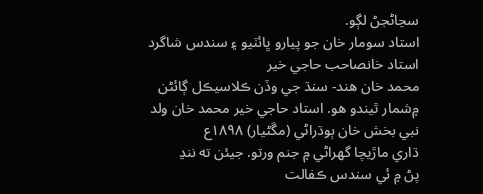سڃاڻجڻ لڳو.
استاد سومار خان جو پيارو ڀائٽيو ۽ سندس شاگرد استاد خانصاحب حاجي خير
محمد خان هند- سنڌ جي وڏن ڪلاسيڪل ڳائڻن ۾شمار ٿيندو هو. استاد حاجي خير محمد خان ولد
نبي بخش خان ٻوڌراڻي (مڱڻيار) ۱۸۹۸ع
ڌاري ماڙيچا گھراڻي ۾ جنم ورتو. جيئن ته ننڍ
پڻ ۾ ئي سندس ڪفالت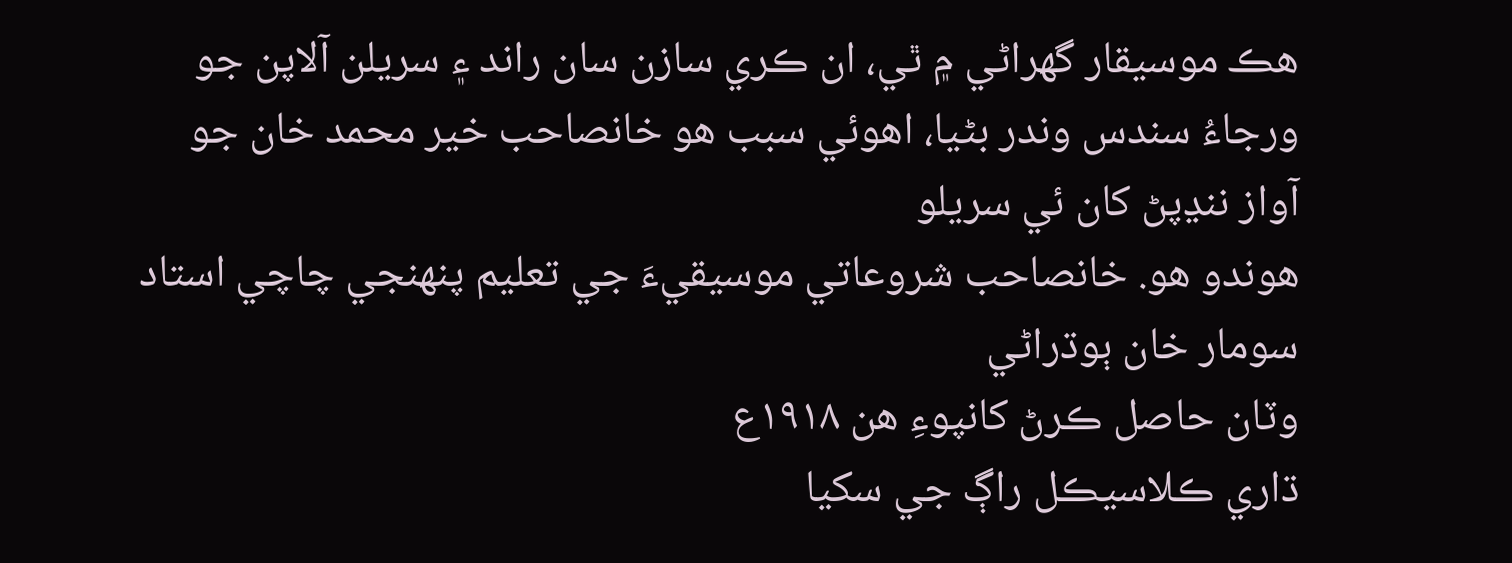هڪ موسيقار گھراڻي ۾ ٿي، ان ڪري سازن سان راند ۽ سريلن آلاپن جو
ورجاءُ سندس وندر بڻيا، اهوئي سبب هو خانصاحب خير محمد خان جو آواز ننڍپڻ کان ئي سريلو
هوندو هو. خانصاحب شروعاتي موسيقيءَ جي تعليم پنهنجي چاچي استاد سومار خان ٻوڌراڻي
وٽان حاصل ڪرڻ کانپوءِ هن ۱۹۱۸ع
ڌاري ڪلاسيڪل راڳ جي سکيا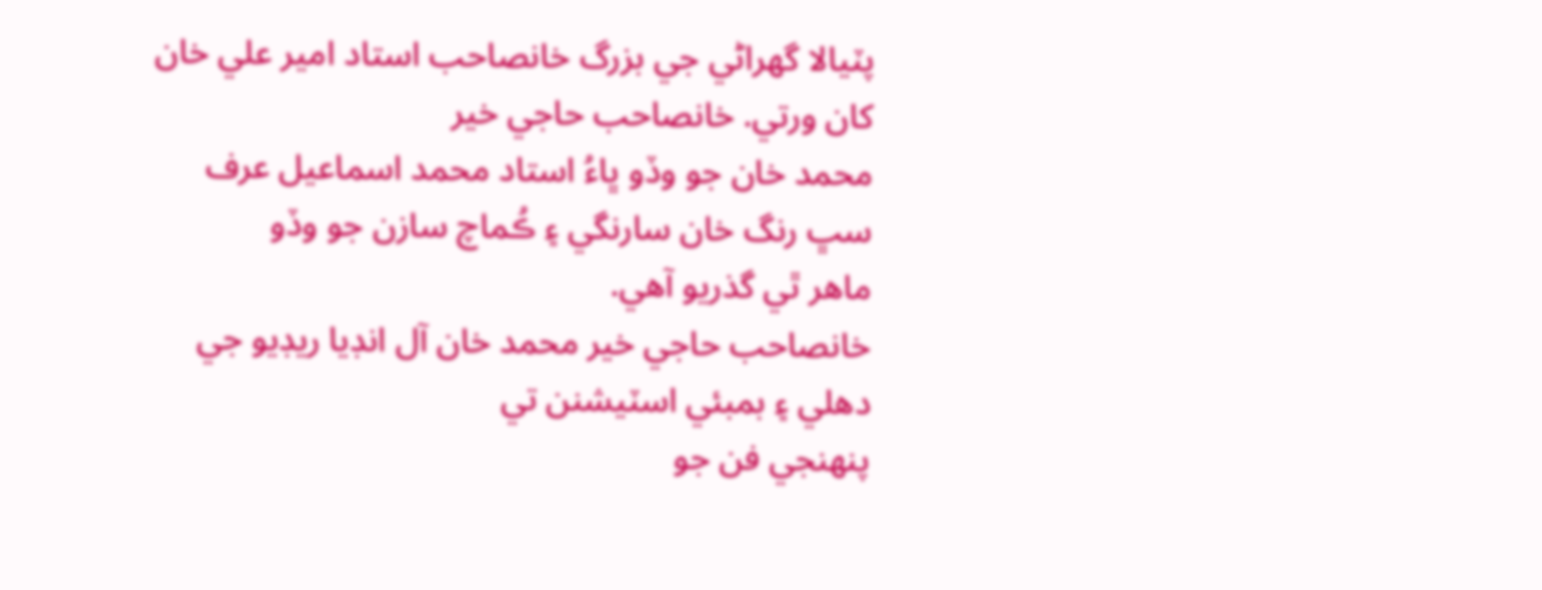پٽيالا گھراڻي جي بزرگ خانصاحب استاد امير علي خان کان ورتي. خانصاحب حاجي خير
محمد خان جو وڏو ڀاءُ استاد محمد اسماعيل عرف سڀ رنگ خان سارنگي ۽ ڪُماچ سازن جو وڏو
ماهر ٿي گذريو آهي.
خانصاحب حاجي خير محمد خان آل انڊيا ريڊيو جي دهلي ۽ بمبئي اسٽيشنن تي
پنهنجي فن جو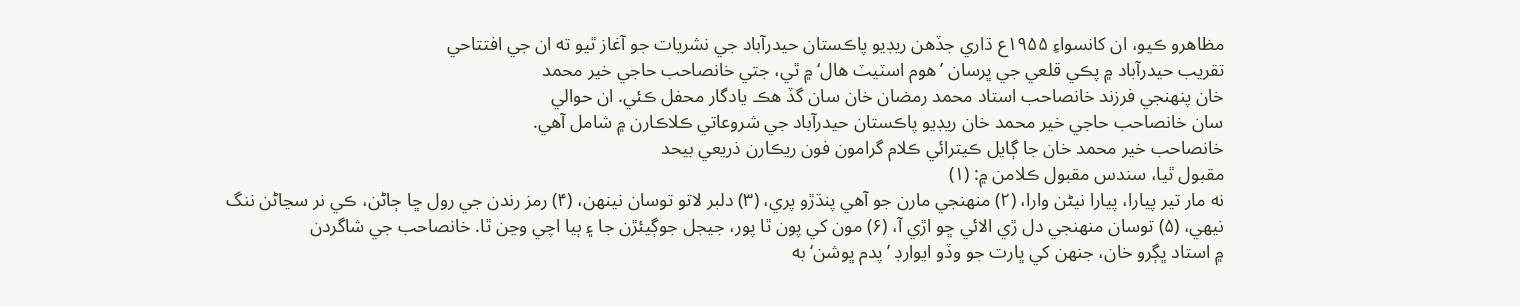مظاهرو ڪيو، ان کانسواءِ ۱۹۵۵ع ڌاري جڏهن ريڊيو پاڪستان حيدرآباد جي نشريات جو آغاز ٿيو ته ان جي افتتاحي
تقريب حيدرآباد ۾ پڪي قلعي جي ڀرسان ’هوم اسٽيٽ هال‘ ۾ ٿي، جتي خانصاحب حاجي خير محمد
خان پنهنجي فرزند خانصاحب استاد محمد رمضان خان سان گڏ هڪ يادگار محفل ڪئي. ان حوالي
سان خانصاحب حاجي خير محمد خان ريڊيو پاڪستان حيدرآباد جي شروعاتي ڪلاڪارن ۾ شامل آهي.
خانصاحب خير محمد خان جا ڳايل ڪيترائي ڪلام گرامون فون ريڪارن ذريعي بيحد
مقبول ٿيا، سندس مقبول ڪلامن ۾: (۱)
نه مار تير پيارا، پيارا نيڻن وارا، (۲) منهنجي مارن جو آهي پنڌڙو پري، (۳) دلبر لاتو توسان نينهن، (۴) رمز رندن جي رول ڇا ڄاڻن، ڪي نر سڃاڻن ننگ نيهي، (۵) توسان منهنجي دل ڙي الائي ڇو اڙي آ، (۶) مون کي پون ٿا پور، جيجل جوڳيئڙن جا ۽ ٻيا اچي وڃن ٿا. خانصاحب جي شاگردن
۾ استاد ڀڳرو خان، جنهن کي ڀارت جو وڏو ايوارڊ ’پدم ڀوشن‘ به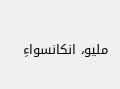مليو، انکانسواءِ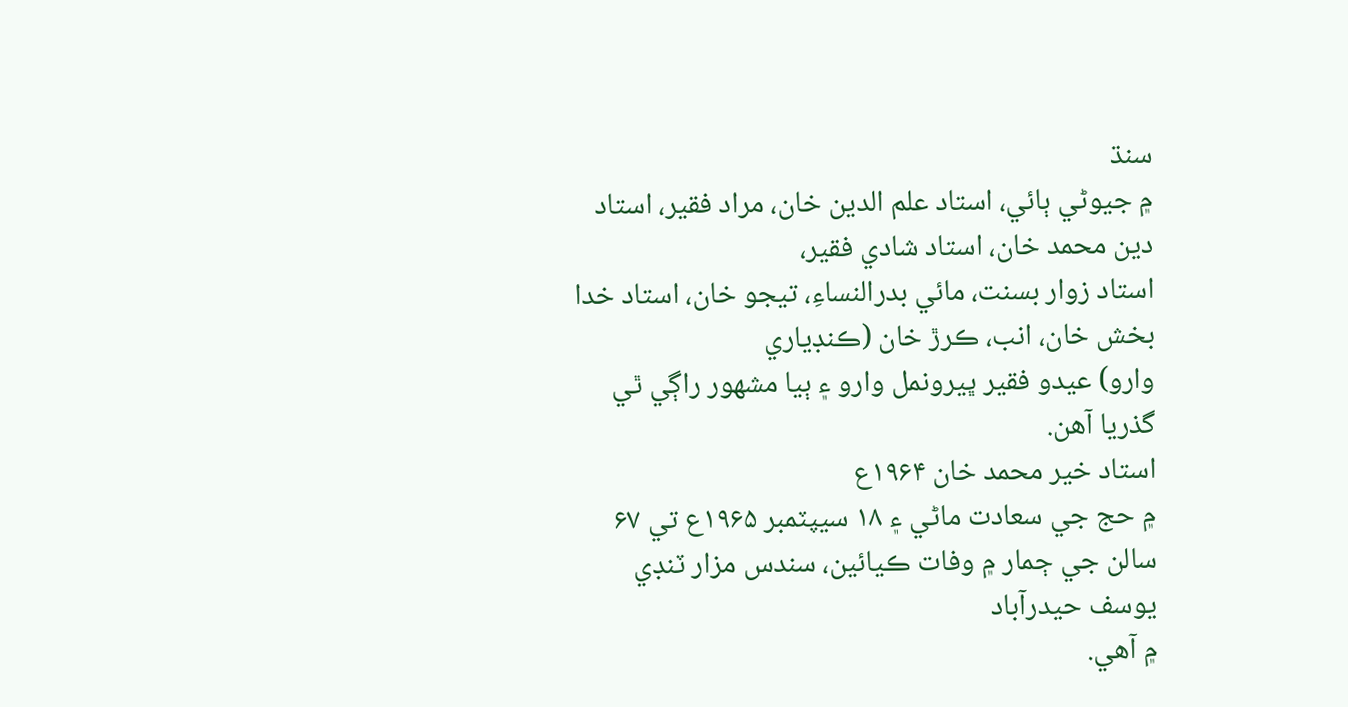سنڌ
۾ جيوڻي ٻائي، استاد علم الدين خان، مراد فقير، استاد دين محمد خان، استاد شادي فقير،
استاد زوار بسنت، مائي بدرالنساءِ، تيجو خان، استاد خدا بخش خان، انب، ڪرڙ خان (ڪنڊياري
وارو) عيدو فقير ڀيرونمل وارو ۽ ٻيا مشهور راڳي ٿي گذريا آهن.
استاد خير محمد خان ۱۹۶۴ع
۾ حج جي سعادت ماڻي ۽ ۱۸ سيپٽمبر ۱۹۶۵ع تي ۶۷ سالن جي ڄمار ۾ وفات ڪيائين، سندس مزار ٽنڊي يوسف حيدرآباد
۾ آهي.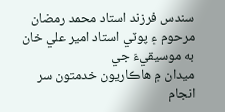سندس فرزند استاد محمد رمضان مرحوم ۽ پوٽي استاد امير علي خان به موسيقيءَ جي
ميدان ۾ هاڪاريون خدمتون سر انجام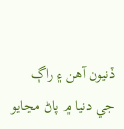ڏنيون آهن ۽ راڳ جي دنيا ۾ پاڻ مڃايو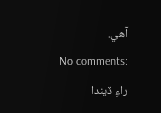آهي.
No comments:
راءِ ڏيندا